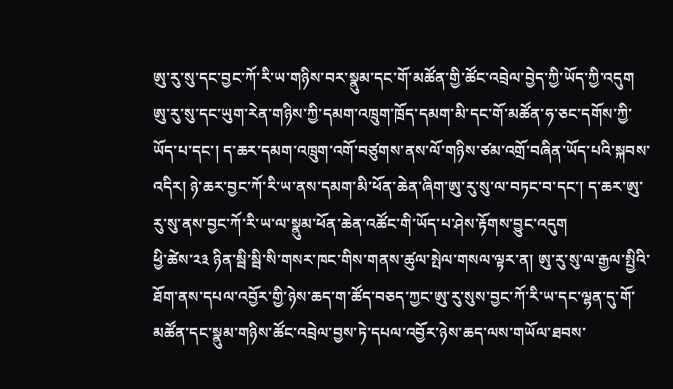ཨུ་རུ་སུ་དང་བྱང་ཀོ་རི་ཡ་གཉིས་བར་སྣུམ་དང་གོ་མཚོན་གྱི་ཚོང་འབྲེལ་བྱེད་ཀྱི་ཡོད་ཀྱི་འདུག
ཨུ་རུ་སུ་དང་ཡུག་རེན་གཉིས་ཀྱི་དམག་འཁྲུག་ཁྲོད་དམག་མི་དང་གོ་མཚོན་ཧ་ཅང་དགོས་ཀྱི་ཡོད་པ་དང་། ད་ཆར་དམག་འཁྲུག་འགོ་བཙུགས་ནས་ལོ་གཉིས་ཙམ་འགྲོ་བཞིན་ཡོད་པའི་སྐབས་འདིར། ཉེ་ཆར་བྱང་ཀོ་རི་ཡ་ནས་དམག་མི་ཕོན་ཆེན་ཞིག་ཨུ་རུ་སུ་ལ་བཏང་བ་དང་། ད་ཆར་ཨུ་རུ་སུ་ནས་བྱང་ཀོ་རི་ཡ་ལ་སྣུམ་ཕོན་ཆེན་འཚོང་གི་ཡོད་པ་ཤེས་རྟོགས་བྱུང་འདུག
ཕྱི་ཚེས་༢༣ ཉིན་སྦི་སྦི་སི་གསར་ཁང་གིས་གནས་ཚུལ་སྤེལ་གསལ་ལྟར་ན། ཨུ་རུ་སུ་ལ་རྒྱལ་སྤྱིའི་ཐོག་ནས་དཔལ་འབྱོར་གྱི་ཉེས་ཆད་ག་ཚོད་བཅད་ཀྱང་ཨུ་རུ་སུས་བྱང་ཀོ་རི་ཡ་དང་ལྷན་དུ་གོ་མཚོན་དང་སྣུམ་གཉིས་ཚོང་འབྲེལ་བྱས་ཏེ་དཔལ་འབྱོར་ཉེས་ཆད་ལས་གཡོལ་ཐབས་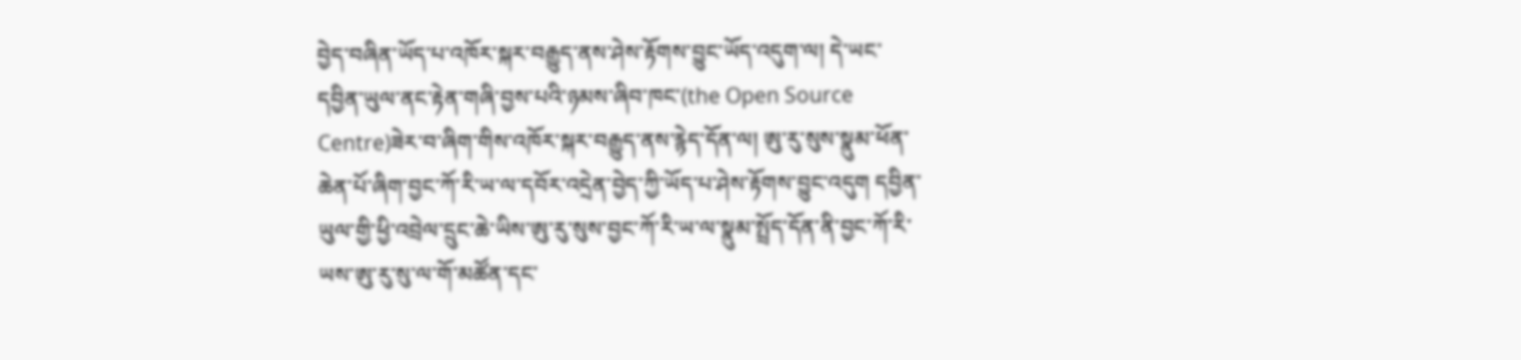བྱེད་བཞིན་ཡོད་པ་འཁོར་སྐར་བརྒྱུད་ནས་ཤེས་རྟོགས་བྱུང་ཡོད་འདུག་ལ། དེ་ཡང་དབྱིན་ཡུལ་ནང་རྟེན་གཞི་བྱས་པའི་ཉམས་ཞིབ་ཁང་(the Open Source Centre)ཟེར་བ་ཞིག་གིས་འཁོར་སྐར་བརྒྱུད་ནས་རྙེད་དོན་ལ། ཨུ་རུ་སུས་སྣུམ་ཕོན་ཆེན་པོ་ཞིག་བྱང་ཀོ་རི་ཡ་ལ་དབོར་འདྲེན་བྱེད་ཀྱི་ཡོད་པ་ཤེས་རྟོགས་བྱུང་འདུག དབྱིན་ཡུལ་གྱི་ཕྱི་འབྲེལ་དྲུང་ཆེ་ཡིས་ཨུ་རུ་སུས་བྱང་ཀོ་རི་ཡ་ལ་སྣུམ་སྤྲོད་དོན་ནི་བྱང་ཀོ་རི་ཡས་ཨུ་རུ་སུ་ལ་གོ་མཚོན་དང་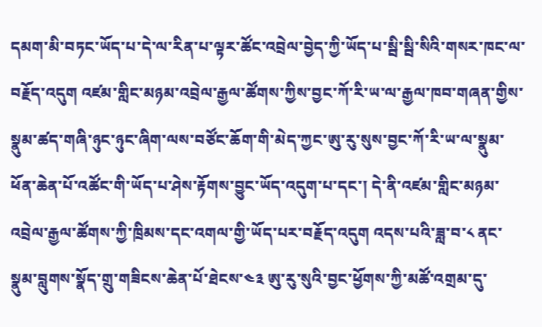དམག་མི་བཏང་ཡོད་པ་དེ་ལ་རིན་པ་ལྟར་ཚོང་འབྲེལ་བྱེད་ཀྱི་ཡོད་པ་སྦི་སྦི་སིའི་གསར་ཁང་ལ་བརྗོད་འདུག འཛམ་གླིང་མཉམ་འབྲེལ་རྒྱལ་ཚོགས་ཀྱིས་བྱང་ཀོ་རི་ཡ་ལ་རྒྱལ་ཁབ་གཞན་གྱིས་སྣུམ་ཚད་གཞི་ཉུང་ཉུང་ཞིག་ལས་བཙོང་ཆོག་གི་མེད་ཀྱང་ཨུ་རུ་སུས་བྱང་ཀོ་རི་ཡ་ལ་སྣུམ་ཕོན་ཆེན་པོ་འཚོང་གི་ཡོད་པ་ཤེས་རྟོགས་བྱུང་ཡོད་འདུག་པ་དང་། དེ་ནི་འཛམ་གླིང་མཉམ་འབྲེལ་རྒྱལ་ཚོགས་ཀྱི་ཁྲིམས་དང་འགལ་གྱི་ཡོད་པར་བརྗོད་འདུག འདས་པའི་ཟླ་བ་༨ ནང་སྣུམ་བླུགས་སྣོད་གྲུ་གཟིངས་ཆེན་པོ་ཐེངས་༤༣ ཨུ་རུ་སུའི་བྱང་ཕྱོགས་ཀྱི་མཚོ་འགྲམ་དུ་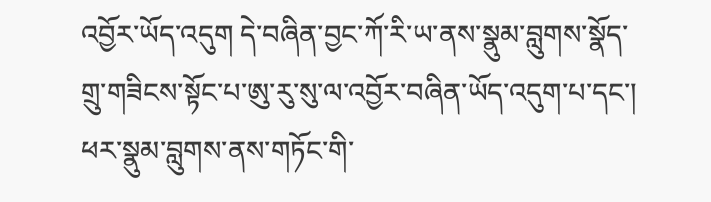འབྱོར་ཡོད་འདུག དེ་བཞིན་བྱང་ཀོ་རི་ཡ་ནས་སྣུམ་བླུགས་སྣོད་གྲུ་གཟིངས་སྟོང་པ་ཨུ་རུ་སུ་ལ་འབྱོར་བཞིན་ཡོད་འདུག་པ་དང་། ཕར་སྣུམ་བླུགས་ནས་གཏོང་གི་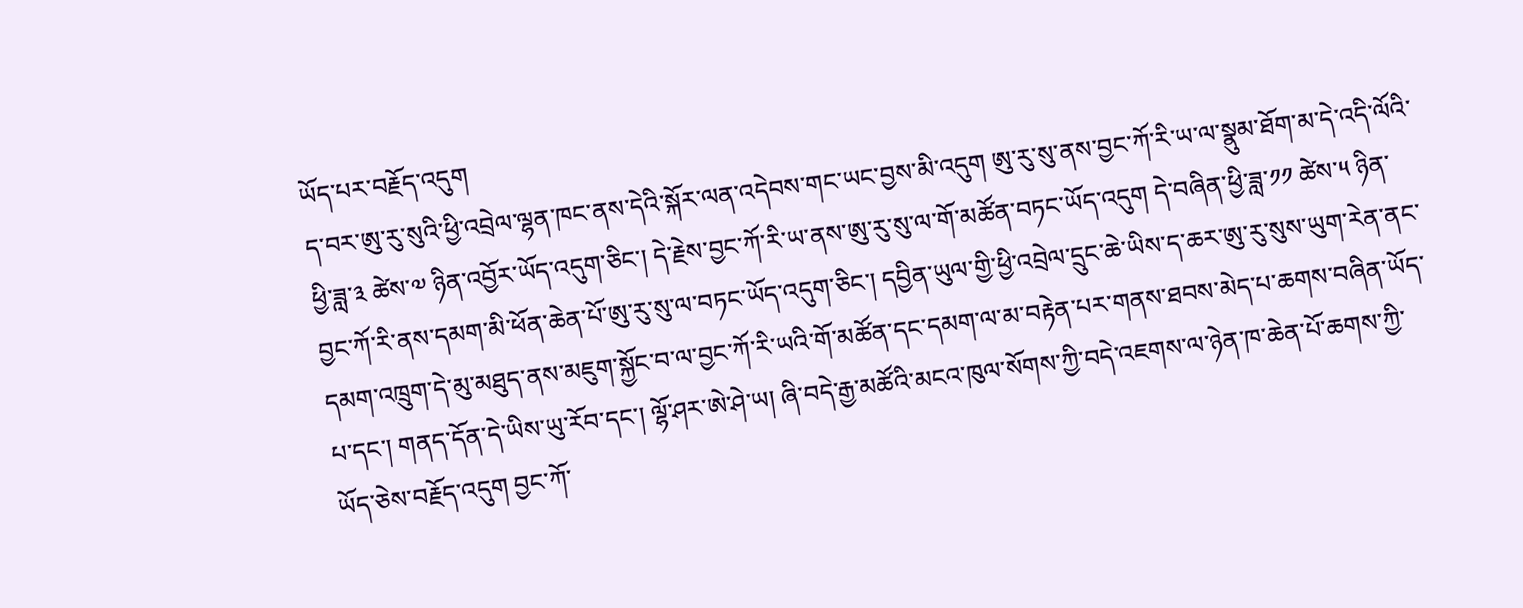ཡོད་པར་བརྗོད་འདུག
ད་བར་ཨུ་རུ་སུའི་ཕྱི་འབྲེལ་ལྷན་ཁང་ནས་དེའི་སྐོར་ལན་འདེབས་གང་ཡང་བྱས་མི་འདུག ཨུ་རུ་སུ་ནས་བྱང་ཀོ་རི་ཡ་ལ་སྣུམ་ཐོག་མ་དེ་འདི་ལོའི་ཕྱི་ཟླ་༣ ཚེས་༧ ཉིན་འབྱོར་ཡོད་འདུག་ཅིང་། དེ་རྗེས་བྱང་ཀོ་རི་ཡ་ནས་ཨུ་རུ་སུ་ལ་གོ་མཚོན་བཏང་ཡོད་འདུག དེ་བཞིན་ཕྱི་ཟླ་༡༡ ཚེས་༥ ཉིན་བྱང་ཀོ་རི་ནས་དམག་མི་ཕོན་ཆེན་པོ་ཨུ་རུ་སུ་ལ་བཏང་ཡོད་འདུག་ཅིང་། དབྱིན་ཡུལ་གྱི་ཕྱི་འབྲེལ་དྲུང་ཆེ་ཡིས་ད་ཆར་ཨུ་རུ་སུས་ཡུག་རེན་ནང་དམག་འཁྲུག་དེ་མུ་མཐུད་ནས་མཇུག་སྐྱོང་བ་ལ་བྱང་ཀོ་རི་ཡའི་གོ་མཚོན་དང་དམག་ལ་མ་བརྟེན་པར་གནས་ཐབས་མེད་པ་ཆགས་བཞིན་ཡོད་པ་དང་། གནད་དོན་དེ་ཡིས་ཡུ་རོབ་དང་། ལྷོ་ཤར་ཨེ་ཤེ་ཡ། ཞི་བདེ་རྒྱ་མཚོའི་མངའ་ཁུལ་སོགས་ཀྱི་བདེ་འཇགས་ལ་ཉེན་ཁ་ཆེན་པོ་ཆགས་ཀྱི་ཡོད་ཅེས་བརྗོད་འདུག བྱང་ཀོ་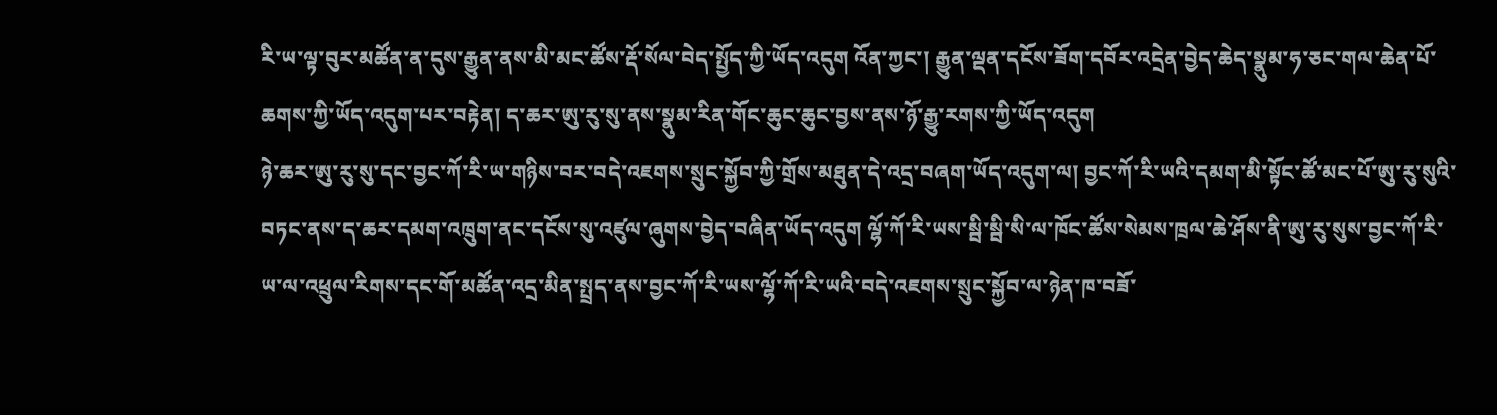རི་ཡ་ལྟ་བུར་མཚོན་ན་དུས་རྒྱུན་ནས་མི་མང་ཚོས་རྡོ་སོལ་བེད་སྤྱོད་ཀྱི་ཡོད་འདུག འོན་ཀྱང་། རྒྱུན་ལྡན་དངོས་ཟོག་དབོར་འདྲེན་བྱེད་ཆེད་སྣུམ་ཧ་ཅང་གལ་ཆེན་པོ་ཆགས་ཀྱི་ཡོད་འདུག་པར་བརྟེན། ད་ཆར་ཨུ་རུ་སུ་ནས་སྣུམ་རིན་གོང་ཆུང་ཆུང་བྱས་ནས་ཉོ་རྒྱུ་རགས་ཀྱི་ཡོད་འདུག
ཉེ་ཆར་ཨུ་རུ་སུ་དང་བྱང་ཀོ་རི་ཡ་གཉིས་བར་བདེ་འཇགས་སྲུང་སྐྱོབ་ཀྱི་གྲོས་མཐུན་དེ་འདྲ་བཞག་ཡོད་འདུག་ལ། བྱང་ཀོ་རི་ཡའི་དམག་མི་སྟོང་ཚོ་མང་པོ་ཨུ་རུ་སུའི་བཏང་ནས་ད་ཆར་དམག་འཁྲུག་ནང་དངོས་སུ་འཛུལ་ཞུགས་བྱེད་བཞིན་ཡོད་འདུག ལྷོ་ཀོ་རི་ཡས་སྦི་སྦི་སི་ལ་ཁོང་ཚོས་སེམས་ཁྲལ་ཆེ་ཤོས་ནི་ཨུ་རུ་སུས་བྱང་ཀོ་རི་ཡ་ལ་འཕྲུལ་རིགས་དང་གོ་མཚོན་འདྲ་མིན་སྤྲད་ནས་བྱང་ཀོ་རི་ཡས་ལྷོ་ཀོ་རི་ཡའི་བདེ་འཇགས་སྲུང་སྐྱོབ་ལ་ཉེན་ཁ་བཟོ་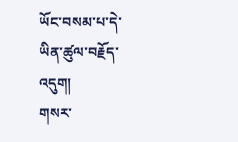ཡོང་བསམ་པ་དེ་ཡིན་ཚུལ་བརྗོད་འདུག།
གསར་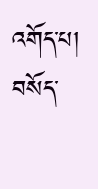འགོད་པ། བསོད་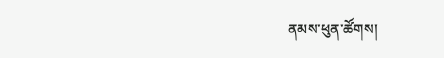ནམས་ཕུན་ཚོགས།